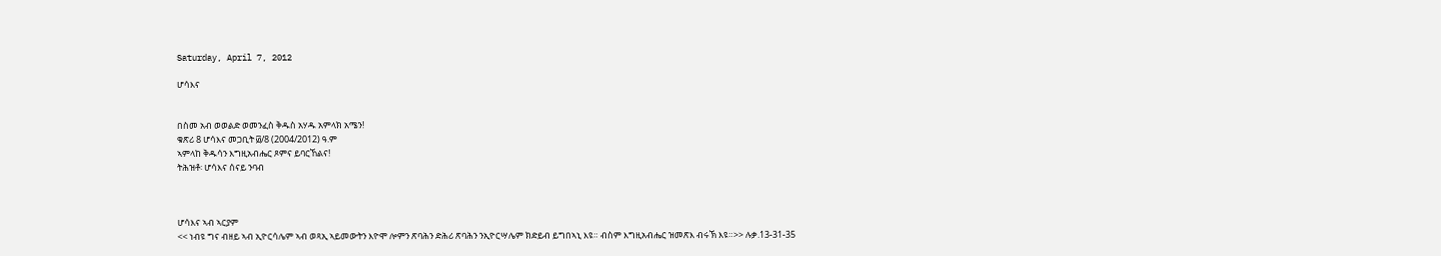Saturday, April 7, 2012

ሆሳእና


በስመ አብ ወወልድ ወመንፈስ ቅዱስ አሃዱ አምላክ አሜን!
ቁጽሪ 8 ሆሳእና መጋቢት ፴/8 (2004/2012) ዓ.ም
ኣምላከ ቅዱሳን እግዚአብሔር ጾምና ይባርኸልና!
ትሕዝቶ፡ ሆሳእና ሰናይ ንባብ



ሆሳእና ኣብ ኣርያም
<< ነብዩ ግና ብዘይ ኣብ ኢዮርሳሌም ኣብ ወጻኢ ኣይመውትን እዮሞ ሎምን ጽባሕን ድሕሪ ጽባሕን ንኢዮርሣሌም ክድይብ ይግበኣኒ እዩ። ብስም እግዚአብሔር ዝመጽእ ብሩኽ እዩ።>> ሉቃ.13-31-35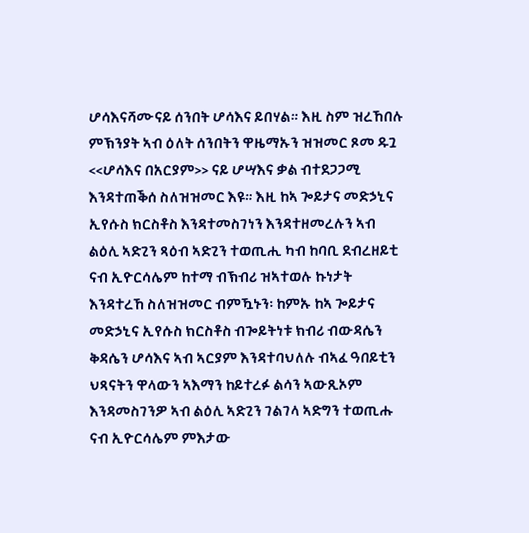ሆሳእናሻሙናይ ሰንበት ሆሳእና ይበሃል። እዚ ስም ዝረኸበሉ ምኽንያት ኣብ ዕለት ሰንበትን ዋዜማኡን ዝዝመር ጾመ ዱጓ <<ሆሳእና በአርያም>> ናይ ሆሣእና ቃል ብተደጋጋሚ እንዳተጠቕሰ ስለዝዝመር እዩ። እዚ ከኣ ጐይታና መድኃኒና ኢየሱስ ክርስቶስ እንዳተመስገነን እንዳተዘመረሉን ኣብ ልዕሊ ኣድጊን ጻዕብ ኣድጊን ተወጢሒ ካብ ከባቢ ደብረዘይቲ ናብ ኢዮርሳሌም ከተማ ብኽብሪ ዝኣተወሉ ኩነታት እንዳተረኸ ስለዝዝመር ብምዃኑን፡ ከምኡ ከኣ ጐይታና መድኃኒና ኢየሱስ ክርስቶስ ብጐይትነቱ ክብሪ ብውዳሴን ቅዳሴን ሆሳእና ኣብ ኣርያም እንዳተባህለሉ ብኣፈ ዓበይቲን ህጻናትን ዋላውን ኣእማን ከይተረፉ ልሳን ኣውጺኦም እንዳመስገንዎ ኣብ ልዕሊ ኣድጊን ገልገላ ኣድግን ተወጢሑ ናብ ኢዮርሳሌም ምእታው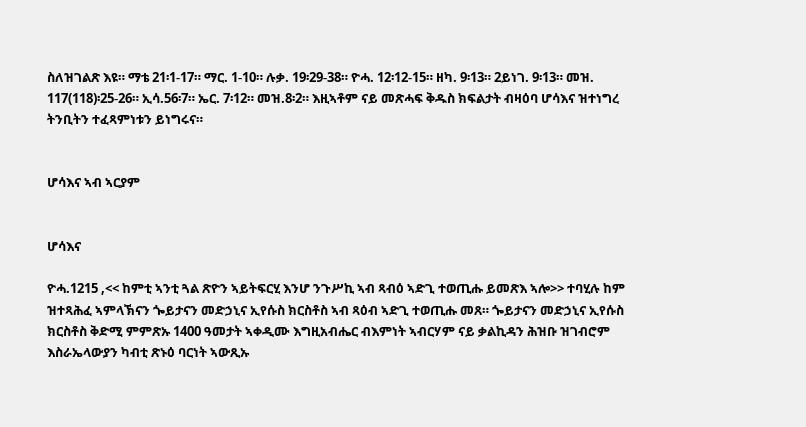ስለዝገልጽ እዩ። ማቴ 21፡1-17። ማር. 1-10። ሉቃ. 19፡29-38። ዮሓ. 12፡12-15። ዘካ. 9፡13። 2ይነገ. 9፡13። መዝ. 117(118)፡25-26። ኢሳ.56፡7። ኤር. 7፡12። መዝ.8፡2። እዚኣቶም ናይ መጽሓፍ ቅዱስ ክፍልታት ብዛዕባ ሆሳእና ዝተነግረ ትንቢትን ተፈጻምነቱን ይነግሩና።


ሆሳእና ኣብ ኣርያም


ሆሳእና

ዮሓ.1215 ,<< ከምቲ ኣንቲ ጓል ጽዮን ኣይትፍርሂ እንሆ ንጉሥኪ ኣብ ጻብዕ ኣድጊ ተወጢሑ ይመጽእ ኣሎ>> ተባሂሉ ከም ዝተጻሕፈ ኣምላኽናን ጐይታናን መድኃኒና ኢየሱስ ክርስቶስ ኣብ ጻዕብ ኣድጊ ተወጢሑ መጸ። ጐይታናን መድኃኒና ኢየሱስ ክርስቶስ ቅድሚ ምምጽኡ 1400 ዓመታት ኣቀዲሙ እግዚአብሔር ብእምነት ኣብርሃም ናይ ቃልኪዳን ሕዝቡ ዝገብሮም እስራኤላውያን ካብቲ ጽኑዕ ባርነት ኣውጺኡ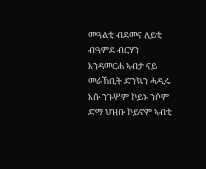መዓልቲ ብደመና ለይቲ ብዓምደ ብርሃን እንዳመርሐ ኣብታ ናይ መራኸቢት ድንኳን ሓዲሩ እሱ ንጉሦም ኮይኑ ንሶም ድማ ህዝቡ ኮይኖም ኣብቲ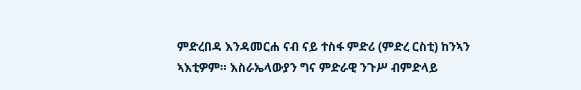ምድረበዳ እንዳመርሐ ናብ ናይ ተስፋ ምድሪ (ምድረ ርስቲ) ከንኣን ኣእቲዎም። እስራኤላውያን ግና ምድራዊ ንጉሥ ብምድላይ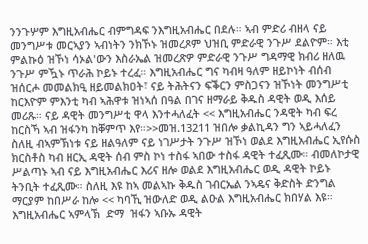ንንጉሦም እግዚአብሔር ብምግዳፍ ንእግዚአብሔር በደሉ። ኣብ ምድሪ ብዘላ ናይ መንግሥቱ መርኣያን ኣብነትን ንክኾኑ ዝመረጾም ህዝቢ ምድራዊ ንጉሥ ደልዮም። እቲ ምልኩዕ ዝኾነ ሳኦል'ውን እስራኤል ዝመረጽዎ ምድራዊ ንጉሥ ግዳማዊ ክብሪ ዘለዉ ንጉሥ ምዃኑ ጥራሕ ኮይኑ ተረፈ። እግዚአብሔር ግና ካብዛ ዓለም ዘይኮነት ብሰብ ዝሰርሖ መመልክዒ ዘይመልክዐት፣ ናይ ትሕትናን ፍቕርን ምስጋናን ዝኾነት መንግሥቲ ከርእዮም ምእንቲ ካብ ኣሕዋቱ ዝነኣሰ በዓል በገና ዘማራይ ቅዱስ ዳዊት ወዲ እሰይ መሪጹ። ናይ ዳዊት መንግሥቲ ዋላ እንተሓለፈት << እግዚአብሔር ንዳዊት ካብ ፍረ ከርስኻ ኣብ ዝፋንካ ከቐምጥ እየ።>>መዝ.13211 ዝበሎ ቃልኪዳን ግን ኣይሓለፈን ስለዚ ብኣምኽነቱ ናይ ዘልዓለም ናይ ነገሥታት ንጉሥ ዝኾነ ወልደ እግዚአብሔር ኢየሱስ ክርስቶስ ካብ ዘርኢ ዳዊት ሰብ ምስ ኮነ ተስፋ ኣበው ተስፋ ዳዊት ተፈጺሙ። ብመለኮታዊ ሥልጣኑ ኣብ ናይ እግዚአብሔር እሪና ዘሎ ወልደ እግዚአብሔር ወዲ ዳዊት ኮይኑ ትንቢት ተፈጺሙ። ስለዚ እዩ ከኣ መልኣኩ ቅዱስ ገብርኤል ንኣዴና ቅድስት ድንግል ማርያም ከበሥራ ከሎ << ካባኺ ዝውለድ ወዲ ልዑል እግዚአብሔር ክበሃል እዩ። እግዚአብሔር ኣምላኽ  ድማ  ዝፋን ኣቡኡ ዳዊት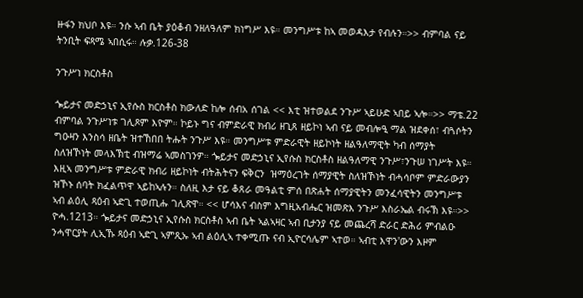ዙፋን ክህቦ እዩ። ንሱ ኣብ ቤት ያዕቆብ ንዘለዓለም ክነግሥ እዩ። መንግሥቱ ከኣ መወዳእታ የብሉን።>> ብምባል ናይ ትንቢት ፍጻሜ ኣበሲሩ። ሉቃ.126-38

ንጉሥነ ክርስቶስ

ጐይታና መድኃኒና ኢየሱስ ክርስቶስ ክውለድ ከሎ ሰብአ ሰገል << እቲ ዝተወልደ ንጉሥ ኣይሁድ ኣበይ ኣሎ።>> ማቴ.22 ብምባል ንጉሥነቱ ገሊጾም እዮም። ኮይኑ ግና ብምድራዊ ክብሪ ዘጊጸ ዘይኮነ ኣብ ናይ መብሎዒ ማል ዝደቀሰ፣ ብጓሶትን ግዑዛን እንስሳ ዘቤት ዝተኸበበ ትሑት ንጉሥ እዩ። መንግሥቱ ምድራዊት ዘይኮነት ዘልዓለማዊት ካብ ሰማያት  ስለዝኾነት መላእኽቲ ብዝማሬ ኣመስገንዎ። ጐይታና መድኃኒና ኢየሱስ ክርስቶስ ዘልዓለማዊ ንጉሥ፣ንጉሠ ነገሥት እዩ። እዚኣ መንግሥቱ ምድራዊ ክብሪ ዘይኮነት ብትሕትናን ፍቅርን  ዝማዕረገት ሰማያዊት ስለዝኾነት ብሓሳቦም ምድራውያን ዝኾኑ ሰባት ክፈልጥዋ ኣይከኣሉን። ስለዚ እታ ናይ ቆጸራ መዓልቲ ምሰ በጽሐት ሰማያዊትን መንፈሳዊትን መንግሥቱ ኣብ ልዕሊ ጻዕብ ኣድጊ ተወጢሑ ገሊጽዋ። << ሆሳእና ብስም እግዚአብሔር ዝመጽእ ንጉሥ እስራኤል ብሩኽ እዩ።>> ዮሓ.1213። ጐይታና መድኃኒና ኢየሱስ ክርስቶስ ኣብ ቤት ኣልኣዛር ኣብ ቢታንያ ናይ መጨረሻ ድራር ድሕሪ ምብልዑ ንሓዋርያት ሊኢኹ ጻዕብ ኣድጊ ኣምጺኡ ኣብ ልዕሊኣ ተቀሚጡ ናብ ኢዮርሳሌም ኣተወ። ኣብቲ እዋን'ውን እዞም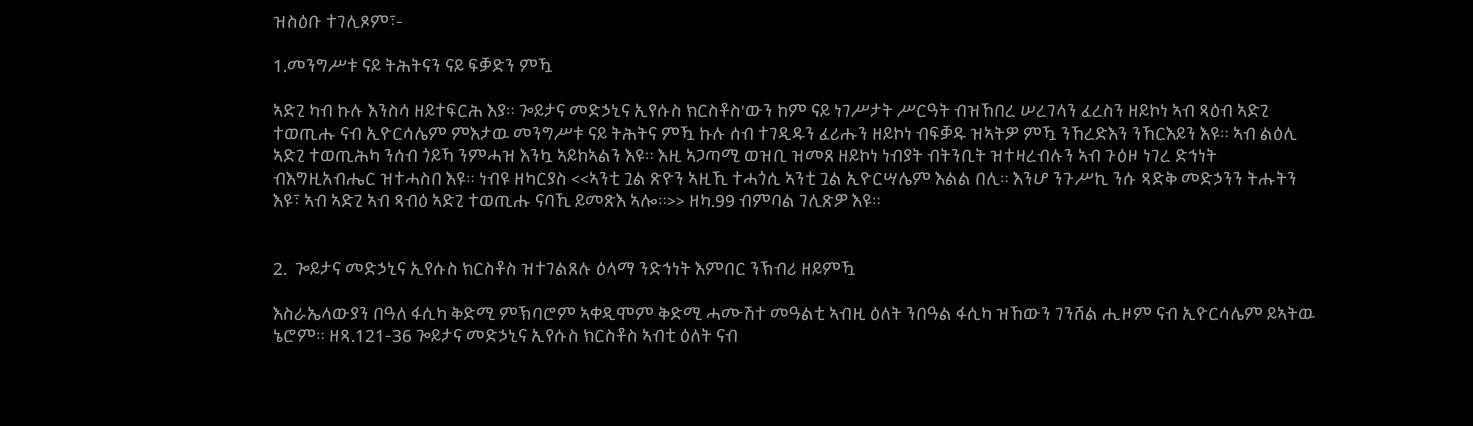ዝስዕቡ ተገሊጾም፣-

1.መንግሥቱ ናይ ትሕትናን ናይ ፍቓድን ምዃ

ኣድጊ ካብ ኩሉ እንስሳ ዘይተፍርሕ እያ። ጐይታና መድኃኒና ኢየሱስ ክርስቶስ'ውን ከም ናይ ነገሥታት ሥርዓት ብዝኸበረ ሠረገላን ፈረስን ዘይኮነ ኣብ ጻዕብ ኣድጊ ተወጢሑ ናብ ኢዮርሳሌም ምእታዉ መንግሥቱ ናይ ትሕትና ምዃ ኩሉ ሰብ ተገዲዱን ፈሪሑን ዘይኮነ ብፍቓዱ ዝኣትዎ ምዃ ንኸረድእን ንኸርእይን እዩ። ኣብ ልዕሊ ኣድጊ ተወጢሕካ ንሰብ ጎይኻ ንምሓዝ እንኳ ኣይከኣልን እዩ። እዚ ኣጋጣሚ ወዝቢ ዝመጸ ዘይኮነ ነብያት ብትንቢት ዝተዛረብሉን ኣብ ጉዕዞ ነገረ ድኅነት ብእግዚአብሔር ዝተሓስበ እዩ። ነብዩ ዘካርያስ <<ኣንቲ ጓል ጽዮን ኣዚኺ ተሓጎሲ ኣንቲ ጓል ኢዮርሣሌም እልል በሊ። እንሆ ንጉሥኪ ንሱ ጻድቅ መድኃንን ትሑትን እዩ፣ ኣብ ኣድጊ ኣብ ጻብዕ ኣድጊ ተወጢሑ ናባኺ ይመጽእ ኣሎ።>> ዘካ.99 ብምባል ገሊጽዎ እዩ።


2.  ጐይታና መድኃኒና ኢየሱስ ክርስቶስ ዝተገልጸሉ ዕላማ ንድኅነት እምበር ንኽብሪ ዘይምዃ

እስራኤላውያን በዓለ ፋሲካ ቅድሚ ምኽባሮም ኣቀዲሞም ቅድሚ ሓሙሽተ መዓልቲ ኣብዚ ዕለት ንበዓል ፋሲካ ዝኸውን ገንሸል ሒዞም ናብ ኢዮርሳሌም ይኣትዉ ኔሮም። ዘጻ.121-36 ጐይታና መድኃኒና ኢየሱስ ክርስቶስ ኣብቲ ዕለት ናብ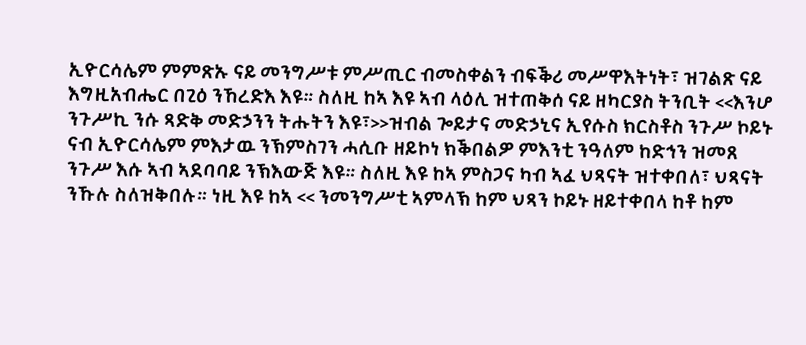ኢዮርሳሌም ምምጽኡ ናይ መንግሥቱ ምሥጢር ብመስቀልን ብፍቕሪ መሥዋእትነት፣ ዝገልጽ ናይ እግዚአብሔር በጊዕ ንኸረድእ እዩ። ስለዚ ከኣ እዩ ኣብ ላዕሊ ዝተጠቅሰ ናይ ዘካርያስ ትንቢት <<እንሆ ንጉሥኪ ንሱ ጻድቅ መድኃንን ትሑትን እዩ፣>>ዝብል ጐይታና መድኃኒና ኢየሱስ ክርስቶስ ንጉሥ ኮይኑ ናብ ኢዮርሳሌም ምእታዉ ንኽምስገን ሓሲቡ ዘይኮነ ክቕበልዎ ምእንቲ ንዓለም ከድኅን ዝመጸ ንጉሥ እሱ ኣብ ኣደባባይ ንኽእውጅ እዩ። ስለዚ እዩ ከኣ ምስጋና ካብ ኣፈ ህጻናት ዝተቀበለ፣ ህጻናት ንኹሉ ስለዝቅበሉ። ነዚ እዩ ከኣ << ንመንግሥቲ ኣምላኽ ከም ህጻን ኮይኑ ዘይተቀበላ ከቶ ከም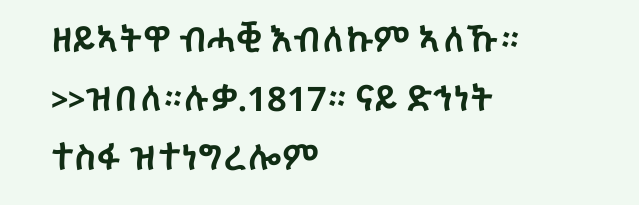ዘይኣትዋ ብሓቒ እብለኩም ኣለኹ። >>ዝበለ።ሉቃ.1817። ናይ ድኅነት ተስፋ ዝተነግረሎም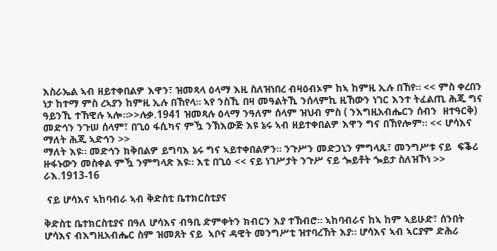እስራኤል ኣብ ዘይተቀበልዎ እዋን፣ ዝመጻላ ዕላማ እዚ ስለዝነበረ ብዛዕብኦም ከኣ ከምዚ ኢሉ በኸየ። << ምስ ቀረበን ነታ ከተማ ምስ ረኣያን ከምዚ ኢሉ በኸየላ። ኣየ ንስኺ በዛ መዓልትኺ ንሰላምኪ ዚኸውን ነገር እንተ ትፈልጢ ሕጂ ግና ዓይንኺ ተኸዊሉ ኣሎ።>>ሉቃ.1941 ዝመጻሉ ዕላማ ንዓለም ሰላም ዝህብ ምስ ( ንእግዚአብሔርን ሰብን  ዘተዓርቅ) መድኅን ንጉሠ ሰላም፣ በጊዕ ፋሲካና ምዃ ንኽእውጅ እዩ ኔሩ ኣብ ዘይተቀበልዎ እዋን ግና በኸየሎም። << ሆሳእና ማለት ሕጂ ኣድኅን >>
ማለት እዩ። መድኅን ክቅበልዎ ይግባእ ኔሩ ግና ኣይተቀበልዎን። ንጉሥን መድኃኒን ምግላጹ፣ መንግሥቱ ናይ  ፍቕሪ ዙፋኑውን መስቀል ምዃ ንምግላጽ እዩ። እቲ በጊዕ << ናይ ነገሥታት ንጉሥ ናይ ጐይቶት ጐይታ ስለዝኾነ >> ራእ.1913-16

 ናይ ሆሳእና ኣከባብራ ኣብ ቅድስቲ ቤተክርስቲያና

ቅድስቲ ቤተክርስቲያና በዓለ ሆሳእና ብዓቢ ድምቀትን ክብርን እያ ተኽብሮ። ኣከባብራና ከኣ ከም ኣይሁድ፣ ሰንበት ሆሳእና ብእግዚአብሔር ስም ዝመጸት ናይ  ኣቦና ዳዊት መንግሥቲ ዝተባረኸት እያ። ሆሳእና ኣብ ኣርያም ድሕሪ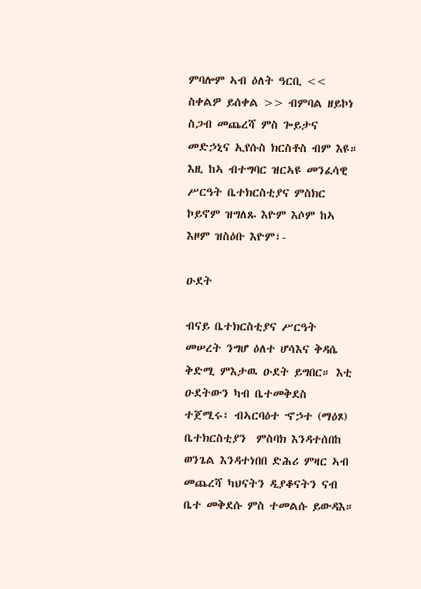ምባሎም ኣብ ዕለት ዓርቢ << ስቀልዎ ይሰቀል >> ብምባል ዘይኮነ ስጋብ መጨረሻ ምስ ጐይታና መድኃኒና ኢየሱስ ክርስቶስ ብም እዩ። እዚ ከኣ ብተግባር ዝርኣዩ መንፈሳዊ ሥርዓት ቤተክርስቲያና ምስክር ኮይኖም ዝግለጹ እዮም እሶም ከኣ እዞም ዝስዕቡ እዮም፣-

ዑደት

ብናይ ቤተክርስቲያና ሥርዓት መሠረት ንግሆ ዕለተ ሆሳእና ቅዳሴ ቅድሚ ምእታዉ ዑደት ይግበር። እቲ ዑደትውን ካብ ቤተመቅደስ ተጀሚሩ፣ ብኣርባዕተ ኆኃተ (ማዕጾ) ቤተክርስቲያን  ምስባክ እንዳተሰበከ ወንጌል እንዳተነበበ ድሕሪ ምዛር ኣብ መጨረሻ ካህናትን ዲያቆናትን ናብ ቤተ መቅደሱ ምስ ተመልሱ ይውዳእ።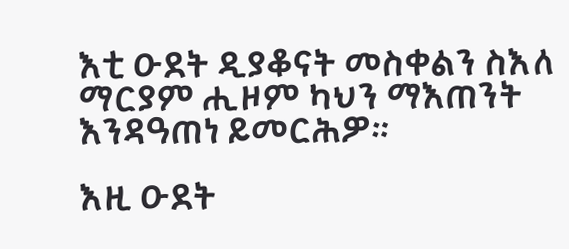እቲ ዑደት ዲያቆናት መስቀልን ስእለ ማርያም ሒዞም ካህን ማእጠንት እንዳዓጠነ ይመርሕዎ።

እዚ ዑደት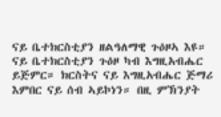ናይ ቤተክርስቲያን ዘልዓለማዊ ጉዕዞኣ እዩ። ናይ ቤተክርስቲያን ጉዕዞ ካብ እግዚአብሔር ይጅምር። ክርስትና ናይ እግዚአብሔር ጅማሪ እምበር ናይ ሰብ ኣይኮነን። በዚ ምኽንያት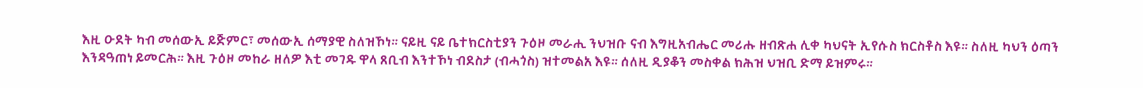እዚ ዑደት ካብ መሰውኢ ይጅምር፣ መሰውኢ ሰማያዊ ስለዝኾነ። ናይዚ ናይ ቤተክርስቲያን ጉዕዞ መራሒ ንህዝቡ ናብ እግዚአብሔር መሪሑ ዘብጽሐ ሊቀ ካህናት ኢየሱስ ክርስቶስ እዩ። ስለዚ ካህን ዕጣን እንዳዓጠነ ይመርሕ። እዚ ጉዕዞ መከራ ዘለዎ እቲ መገዱ ዋላ ጸቢብ እንተኾነ ብደስታ (ብሓጎስ) ዝተመልአ እዩ። ሰለዚ ዲያቆን መስቀል ክሕዝ ህዝቢ ድማ ይዝምሩ።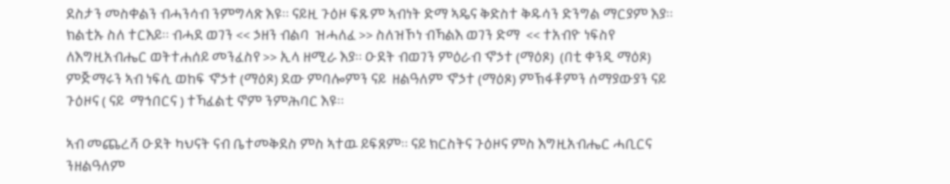ደስታን መስቀልን ብሓንሳብ ንምግላጽ እዩ። ናይዚ ጉዕዞ ፍጹም ኣብነት ድማ ኣዴና ቅድስተ ቅዱሳን ድንግል ማርያም እያ። ክልቲኡ ስለ ተርእይ። ብሓደ ወገን << ኃዘን ብልባ  ዝሓለፈ >> ስለዝኾነ ብኻልእ ወገን ድማ  << ተአብዮ ነፍስየ ለእግዚአብሔር ወትተሐሰይ መንፈስየ >> ኢላ ዘሚራ እያ። ዑደት ብወገን ምዕራብ ኆኃተ (ማዕጾ)  (በቲ ቀንዲ ማዕጾ) ምጅማሩን ኣብ ነፍሲ ወከፍ ኆኃተ (ማዕጾ) ደው ምባሎምን ናይ  ዘልዓለም ኆኃተ (ማዕጾ) ምኽፋቶምን ሰማያውያን ናይ ጉዕዞና ( ናይ  ማኅበርና ) ተኻፈልቲ ኖም ንምሕባር እዩ።

ኣብ መጨረሻ ዑደት ካህናት ናብ ቤተመቅደስ ምስ ኣተዉ ይፍጸም። ናይ ክርስትና ጉዕዞና ምስ እግዚአብሔር ሓቢርና ንዘልዓለም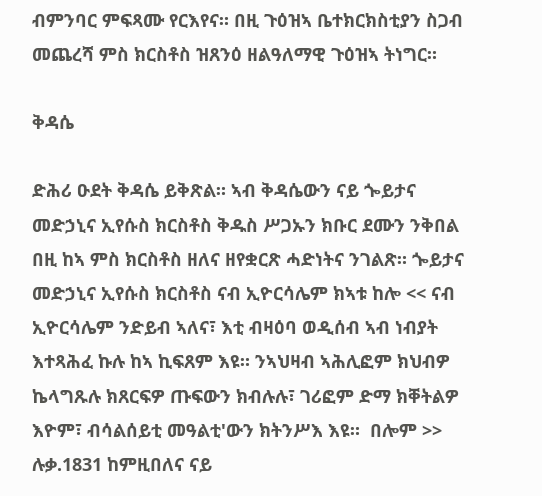ብምንባር ምፍጻሙ የርእየና። በዚ ጉዕዝኣ ቤተክርክስቲያን ስጋብ መጨረሻ ምስ ክርስቶስ ዝጸንዕ ዘልዓለማዊ ጉዕዝኣ ትነግር።

ቅዳሴ

ድሕሪ ዑደት ቅዳሴ ይቅጽል። ኣብ ቅዳሴውን ናይ ጐይታና መድኃኒና ኢየሱስ ክርስቶስ ቅዱስ ሥጋኡን ክቡር ደሙን ንቅበል በዚ ከኣ ምስ ክርስቶስ ዘለና ዘየቋርጽ ሓድነትና ንገልጽ። ጐይታና መድኃኒና ኢየሱስ ክርስቶስ ናብ ኢዮርሳሌም ክኣቱ ከሎ << ናብ ኢዮርሳሌም ንድይብ ኣለና፣ እቲ ብዛዕባ ወዲሰብ ኣብ ነብያት እተጻሕፈ ኩሉ ከኣ ኪፍጸም እዩ። ንኣህዛብ ኣሕሊፎም ክህብዎ ኬላግጹሉ ክጸርፍዎ ጡፍውን ክብሉሉ፣ ገሪፎም ድማ ክቐትልዎ እዮም፣ ብሳልሰይቲ መዓልቲ'ውን ክትንሥእ እዩ።  በሎም >>  ሉቃ.1831 ከምዚበለና ናይ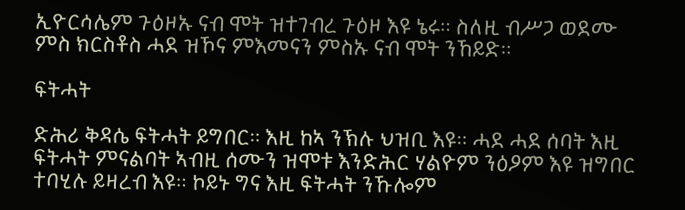ኢዮርሳሌም ጉዕዞኡ ናብ ሞት ዝተገብረ ጉዕዞ እዩ ኔሩ። ስለዚ ብሥጋ ወደሙ ምስ ክርስቶስ ሓደ ዝኾና ምእመናን ምስኡ ናብ ሞት ንኸይድ።

ፍትሓት

ድሕሪ ቅዳሴ ፍትሓት ይግበር። እዚ ከኣ ንኽሉ ህዝቢ እዩ። ሓደ ሓደ ሰባት እዚ ፍትሓት ምናልባት ኣብዚ ሰሙን ዝሞቱ እንድሕር ሃልዮም ንዕዖም እዩ ዝግበር ተባሂሉ ይዛረብ እዩ። ኮይኑ ግና እዚ ፍትሓት ንኹሎም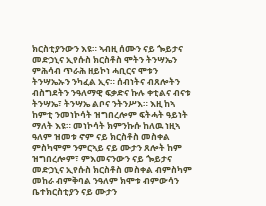ክርስቲያንውን እዩ። ኣብዚ ሰሙን ናይ ጐይታና መድኃኒና ኢየሱስ ክርስቶስ ሞትን ትንሣኤን ምሕሳብ ጥራሕ ዘይኮነ ሓቢርና ሞቱን ትንሣኤኡን ንካፈል ኢና። ሰብነትና ብጸሎትን ብስግደትን ንዓለማዊ ፍቃድና ኩሉ ቀቲልና ብናቱ ትንሣኤ፣ ትንሣኤ ልቦና ንትንሥእ። እዚ ከኣ ከምቲ ንመነኮሳት ዝግበረሎም ፍትሓት ዓይነት ማለት እዩ። መነኮሳት ክምንኩሱ ከለዉ ነዚኣ ዓለም ዝመቱ ኖም ናይ ክርስቶስ መስቀል ምስካሞም ንምርኣይ ናይ ሙታን ጸሎት ከም ዝግበረሎም፣ ምእመናንውን ናይ ጐይታና መድኃኒና ኢየሱስ ክርስቶስ መስቀል ብምስካም መከራ ብምቅባል ንዓለም ክሞቱ ብምውሳን ቤተክርስቲያን ናይ ሙታን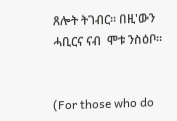ጸሎት ትገብር። በዚ'ውን ሓቢርና ናብ  ሞቱ ንስዕቦ።


(For those who do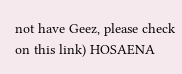not have Geez, please check on this link) HOSAENA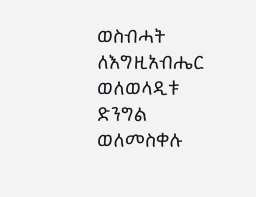ወስብሓት ለእግዚአብሔር
ወለወላዲቱ ድንግል
ወለመስቀሉ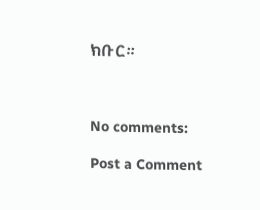ክቡር።



No comments:

Post a Comment